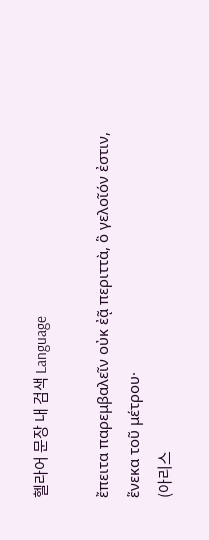헬라어 문장 내 검색 Language

ἔπειτα παρεμβαλεῖν οὐκ ἐᾷ περιττὰ, ὃ γελοῖόν ἐστιν, ἕνεκα τοῦ μέτρου·
(아리스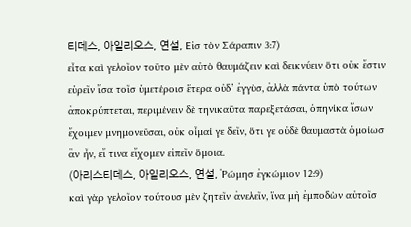티데스, 아일리오스, 연설, Εἰσ τὸν Σάραπιν 3:7)
εἶτα καὶ γελοῖον τοῦτο μὲν αὐτὸ θαυμάζειν καὶ δεικνύειν ὅτι οὐκ ἔστιν εὑρεῖν ἴσα τοῖσ ὑμετέροισ ἕτερα οὐδ’ ἐγγὺσ, ἀλλὰ πάντα ὑπὸ τούτων ἀποκρύπτεται, περιμένειν δὲ τηνικαῦτα παρεξετάσαι, ὁπηνίκα ἴσων ἔχοιμεν μνημονεῦσαι, οὐκ οἶμαί γε δεῖν, ὅτι γε οὐδὲ θαυμαστὰ ὁμοίωσ ἂν ἦν, εἴ τινα εἴχομεν εἰπεῖν ὅμοια.
(아리스티데스, 아일리오스, 연설, Ῥώμησ ἐγκώμιον 12:9)
καὶ γὰρ γελοῖον τούτουσ μὲν ζητεῖν ἀνελεῖν, ἵνα μὴ ἐμποδὼν αὐτοῖσ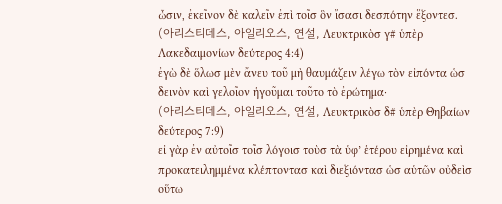ὦσιν, ἐκεῖνον δὲ καλεῖν ἐπὶ τοῖσ ὃν ἴσασι δεσπότην ἕξοντεσ.
(아리스티데스, 아일리오스, 연설, Λευκτρικὸσ γ# ὑπὲρ Λακεδαιμονίων δεύτερος 4:4)
ἐγὼ δὲ ὅλωσ μὲν ἄνευ τοῦ μὴ θαυμάζειν λέγω τὸν εἰπόντα ὡσ δεινὸν καὶ γελοῖον ἡγοῦμαι τοῦτο τὸ ἐρώτημα·
(아리스티데스, 아일리오스, 연설, Λευκτρικὸσ δ# ὑπὲρ Θηβαίων δεύτερος 7:9)
εἰ γὰρ ἐν αὐτοῖσ τοῖσ λόγοισ τοὺσ τὰ ὑφ’ ἑτέρου εἰρημένα καὶ προκατειλημμένα κλέπτοντασ καὶ διεξιόντασ ὡσ αὑτῶν οὐδεὶσ οὕτω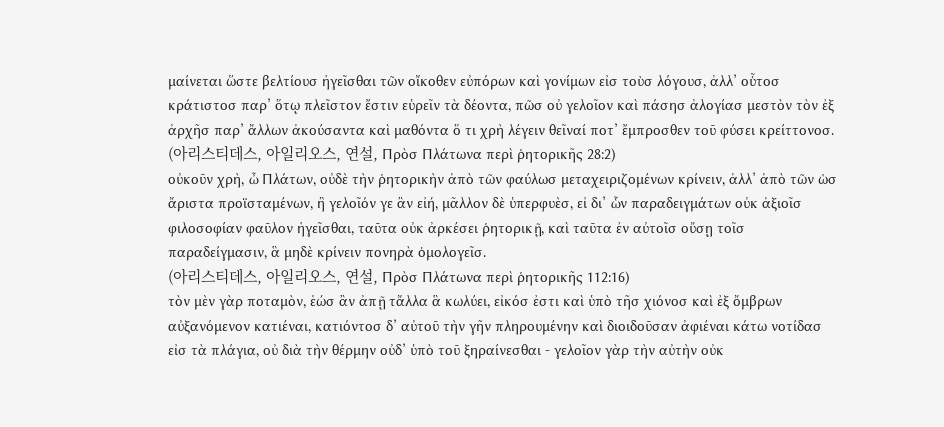μαίνεται ὥστε βελτίουσ ἡγεῖσθαι τῶν οἴκοθεν εὐπόρων καὶ γονίμων εἰσ τοὺσ λόγουσ, ἀλλ’ οὗτοσ κράτιστοσ παρ’ ὅτῳ πλεῖστον ἔστιν εὑρεῖν τὰ δέοντα, πῶσ οὐ γελοῖον καὶ πάσησ ἀλογίασ μεστὸν τὸν ἐξ ἀρχῆσ παρ’ ἄλλων ἀκούσαντα καὶ μαθόντα ὅ τι χρὴ λέγειν θεῖναί ποτ’ ἔμπροσθεν τοῦ φύσει κρείττονοσ.
(아리스티데스, 아일리오스, 연설, Πρὸσ Πλάτωνα περὶ ῥητορικῆς 28:2)
οὐκοῦν χρὴ, ὦ Πλάτων, οὐδὲ τὴν ῥητορικὴν ἀπὸ τῶν φαύλωσ μεταχειριζομένων κρίνειν, ἀλλ’ ἀπὸ τῶν ὡσ ἄριστα προϊσταμένων, ἢ γελοῖόν γε ἂν εἰή, μᾶλλον δὲ ὑπερφυὲσ, εἰ δι’ ὧν παραδειγμάτων οὐκ ἀξιοῖσ φιλοσοφίαν φαῦλον ἡγεῖσθαι, ταῦτα οὐκ ἀρκέσει ῥητορικῇ, καὶ ταῦτα ἐν αὐτοῖσ οὔσῃ τοῖσ παραδείγμασιν, ἃ μηδὲ κρίνειν πονηρὰ ὁμολογεῖσ.
(아리스티데스, 아일리오스, 연설, Πρὸσ Πλάτωνα περὶ ῥητορικῆς 112:16)
τὸν μὲν γὰρ ποταμὸν, ἑώσ ἂν ἀπῇ τἄλλα ἃ κωλύει, εἰκόσ ἐστι καὶ ὑπὸ τῆσ χιόνοσ καὶ ἐξ ὄμβρων αὐξανόμενον κατιέναι, κατιόντοσ δ’ αὐτοῦ τὴν γῆν πληρουμένην καὶ διοιδοῦσαν ἀφιέναι κάτω νοτίδασ εἰσ τὰ πλάγια, οὐ διὰ τὴν θέρμην οὐδ’ ὑπὸ τοῦ ξηραίνεσθαι ‐ γελοῖον γὰρ τὴν αὐτὴν οὐκ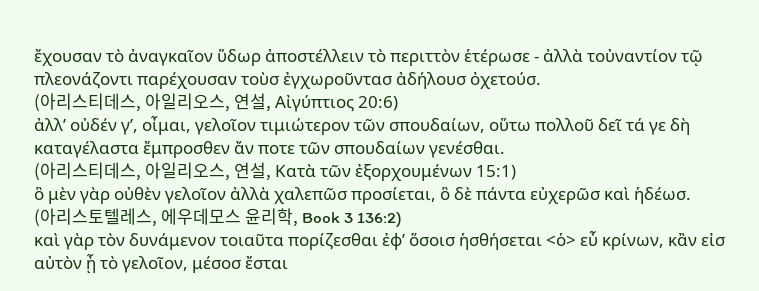ἔχουσαν τὸ ἀναγκαῖον ὕδωρ ἀποστέλλειν τὸ περιττὸν ἑτέρωσε ‐ ἀλλὰ τοὐναντίον τῷ πλεονάζοντι παρέχουσαν τοὺσ ἐγχωροῦντασ ἀδήλουσ ὀχετούσ.
(아리스티데스, 아일리오스, 연설, Αἰγύπτιος 20:6)
ἀλλ’ οὐδέν γ’, οἶμαι, γελοῖον τιμιώτερον τῶν σπουδαίων, οὕτω πολλοῦ δεῖ τά γε δὴ καταγέλαστα ἔμπροσθεν ἄν ποτε τῶν σπουδαίων γενέσθαι.
(아리스티데스, 아일리오스, 연설, Κατὰ τῶν ἐξορχουμένων 15:1)
ὃ μὲν γὰρ οὐθὲν γελοῖον ἀλλὰ χαλεπῶσ προσίεται, ὃ δὲ πάντα εὐχερῶσ καὶ ἡδέωσ.
(아리스토텔레스, 에우데모스 윤리학, Book 3 136:2)
καὶ γὰρ τὸν δυνάμενον τοιαῦτα πορίζεσθαι ἐφ’ ὅσοισ ἡσθήσεται <ὁ> εὖ κρίνων, κἂν εἰσ αὐτὸν ᾖ τὸ γελοῖον, μέσοσ ἔσται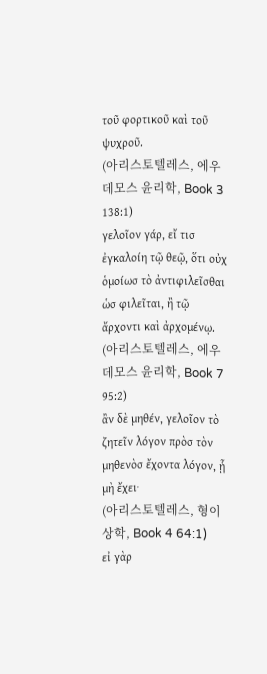τοῦ φορτικοῦ καὶ τοῦ ψυχροῦ.
(아리스토텔레스, 에우데모스 윤리학, Book 3 138:1)
γελοῖον γάρ, εἴ τισ ἐγκαλοίη τῷ θεῷ, ὅτι οὐχ ὁμοίωσ τὸ ἀντιφιλεῖσθαι ὡσ φιλεῖται, ἢ τῷ ἄρχοντι καὶ ἀρχομένῳ.
(아리스토텔레스, 에우데모스 윤리학, Book 7 95:2)
ἂν δὲ μηθέν, γελοῖον τὸ ζητεῖν λόγον πρὸσ τὸν μηθενὸσ ἔχοντα λόγον, ᾗ μὴ ἔχει·
(아리스토텔레스, 형이상학, Book 4 64:1)
εἰ γὰρ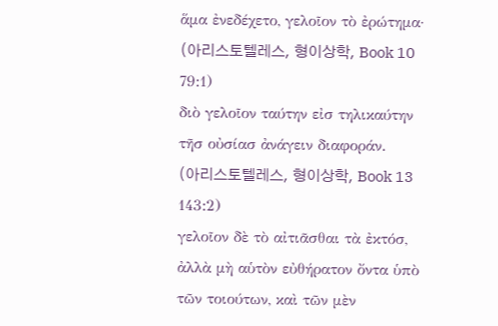ἅμα ἐνεδέχετο, γελοῖον τὸ ἐρώτημα·
(아리스토텔레스, 형이상학, Book 10 79:1)
διὸ γελοῖον ταύτην εἰσ τηλικαύτην τῆσ οὐσίασ ἀνάγειν διαφοράν.
(아리스토텔레스, 형이상학, Book 13 143:2)
γελοῖον δὲ τὸ αἰτιᾶσθαι τὰ ἐκτόσ, ἀλλὰ μὴ αὑτὸν εὐθήρατον ὄντα ὑπὸ τῶν τοιούτων, καὶ τῶν μὲν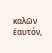καλῶν ἑαυτόν,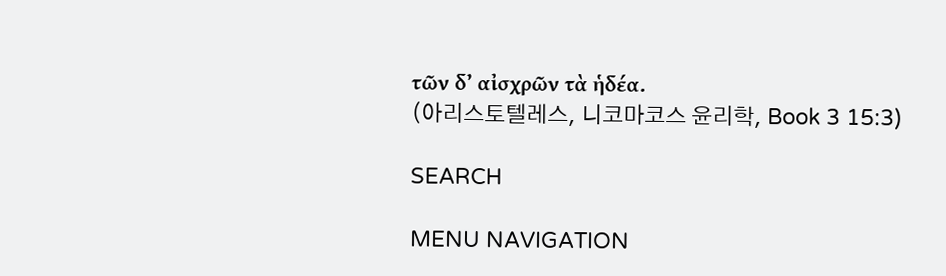τῶν δ’ αἰσχρῶν τὰ ἡδέα.
(아리스토텔레스, 니코마코스 윤리학, Book 3 15:3)

SEARCH

MENU NAVIGATION